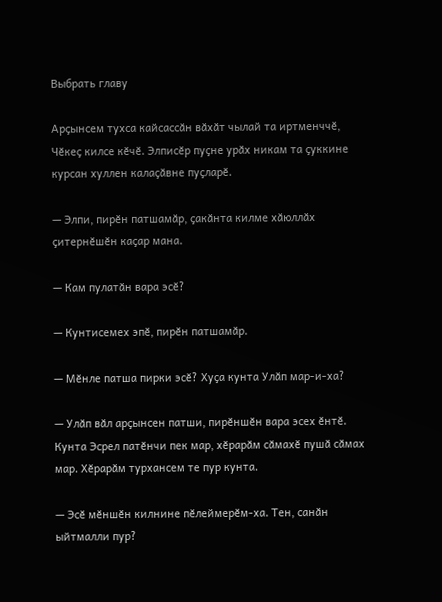Выбрать главу

Арҫынсем тухса кайсассӑн вӑхӑт чылай та иртменччӗ, Чӗкеҫ килсе кӗчӗ. Элписӗр пуҫне урӑх никам та ҫуккине курсан хуллен калаҫӑвне пуҫларӗ.

— Элпи, пирӗн патшамӑр, ҫакӑнта килме хӑюллӑх ҫитернӗшӗн каҫар мана.

— Кам пулатӑн вара эсӗ?

— Кунтисемех эпӗ, пирӗн патшамӑр.

— Мӗнле патша пирки эсӗ? Хуҫа кунта Улӑп мар-и-ха?

— Улӑп вӑл арҫынсен патши, пирӗншӗн вара эсех ӗнтӗ. Кунта Эсрел патӗнчи пек мар, хӗрарӑм сӑмахӗ пушӑ сӑмах мар. Хӗрарӑм турхансем те пур кунта.

— Эсӗ мӗншӗн килнине пӗлеймерӗм-ха. Тен, санӑн ыйтмалли пур?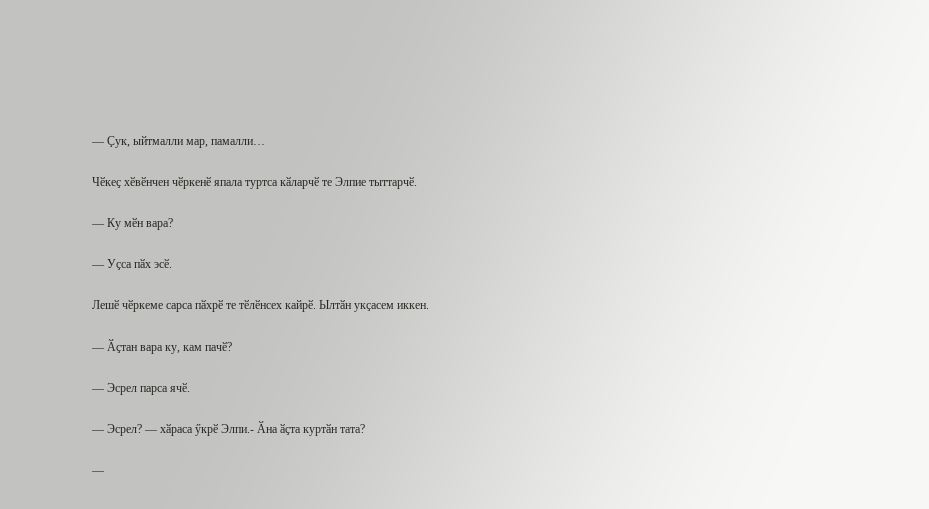— Ҫук, ыйтмалли мар, памалли…

Чӗкеҫ хӗвӗнчен чӗркенӗ япала туртса кӑларчӗ те Элпие тыттарчӗ.

— Ку мӗн вара?

— Уҫса пӑх эсӗ.

Лешӗ чӗркеме сарса пӑхрӗ те тӗлӗнсех кайрӗ. Ылтӑн укҫасем иккен.

— Ӑҫтан вара ку, кам пачӗ?

— Эсрел парса ячӗ.

— Эсрел? — хӑраса ӳкрӗ Элпи.- Ӑна ӑҫта куртӑн тата?

—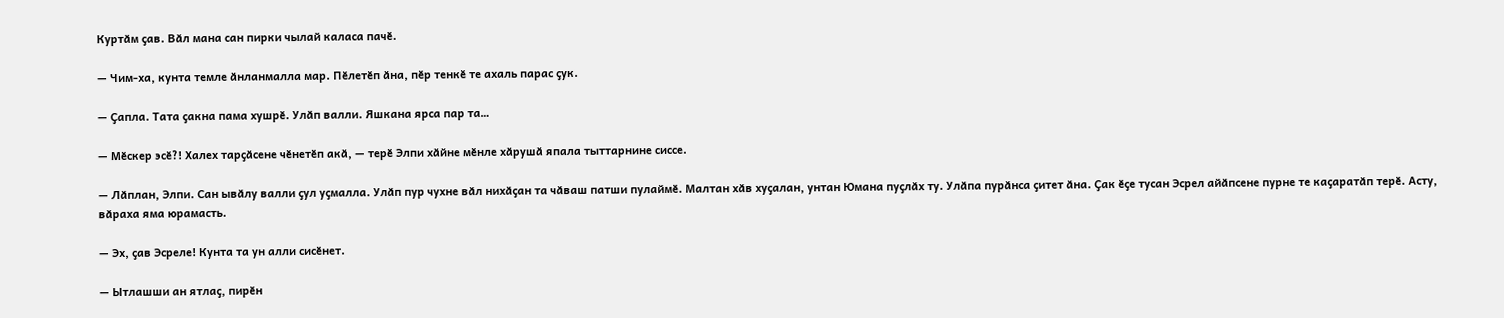Куртӑм ҫав. Вӑл мана сан пирки чылай каласа пачӗ.

— Чим-ха, кунта темле ӑнланмалла мар. Пӗлетӗп ӑна, пӗр тенкӗ те ахаль парас ҫук.

— Ҫапла. Тата ҫакна пама хушрӗ. Улӑп валли. Яшкана ярса пар та…

— Мӗскер эсӗ?! Халех тарҫӑсене чӗнетӗп акӑ, — терӗ Элпи хӑйне мӗнле хӑрушӑ япала тыттарнине сиссе.

— Лӑплан, Элпи. Сан ывӑлу валли ҫул уҫмалла. Улӑп пур чухне вӑл нихӑҫан та чӑваш патши пулаймӗ. Малтан хӑв хуҫалан, унтан Юмана пуҫлӑх ту. Улӑпа пурӑнса ҫитет ӑна. Ҫак ӗҫе тусан Эсрел айӑпсене пурне те каҫаратӑп терӗ. Асту, вӑраха яма юрамасть.

— Эх, ҫав Эсреле! Кунта та ун алли сисӗнет.

— Ытлашши ан ятлаҫ, пирӗн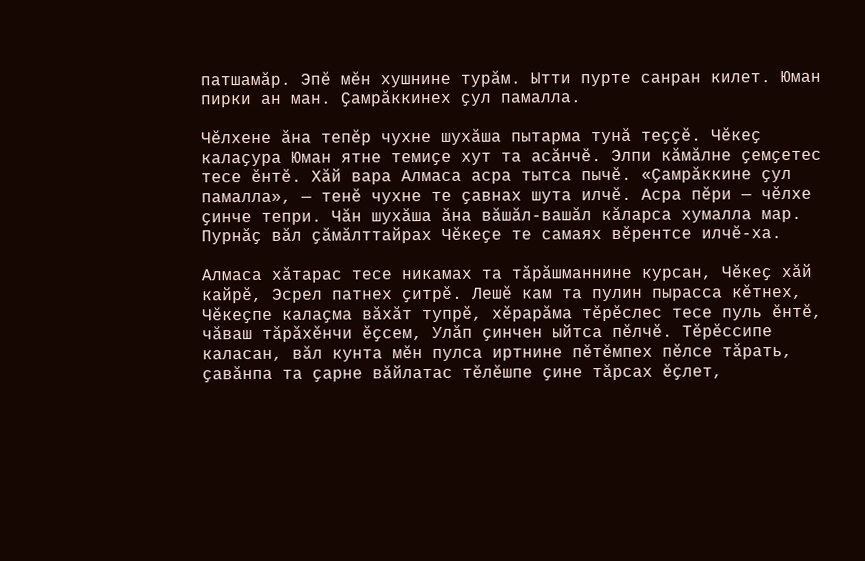патшамӑр. Эпӗ мӗн хушнине турӑм. Ытти пурте санран килет. Юман пирки ан ман. Ҫамрӑккинех ҫул памалла.

Чӗлхене ӑна тепӗр чухне шухӑша пытарма тунӑ теҫҫӗ. Чӗкеҫ калаҫура Юман ятне темиҫе хут та асӑнчӗ. Элпи кӑмӑлне ҫемҫетес тесе ӗнтӗ. Хӑй вара Алмаса асра тытса пычӗ. «Ҫамрӑккине ҫул памалла», — тенӗ чухне те ҫавнах шута илчӗ. Асра пӗри — чӗлхе ҫинче тепри. Чӑн шухӑша ӑна вӑшӑл-вашӑл кӑларса хумалла мар. Пурнӑҫ вӑл ҫӑмӑлттайрах Чӗкеҫе те самаях вӗрентсе илчӗ-ха.

Алмаса хӑтарас тесе никамах та тӑрӑшманнине курсан, Чӗкеҫ хӑй кайрӗ, Эсрел патнех ҫитрӗ. Лешӗ кам та пулин пырасса кӗтнех, Чӗкеҫпе калаҫма вӑхӑт тупрӗ, хӗрарӑма тӗрӗслес тесе пуль ӗнтӗ, чӑваш тӑрӑхӗнчи ӗҫсем, Улӑп ҫинчен ыйтса пӗлчӗ. Тӗрӗссипе каласан, вӑл кунта мӗн пулса иртнине пӗтӗмпех пӗлсе тӑрать, ҫавӑнпа та ҫарне вӑйлатас тӗлӗшпе ҫине тӑрсах ӗҫлет,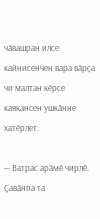чӑвашран илсе кайнисенчен вара вӑрҫа чи малтан кӗрсе каякансен ушкӑнне хатӗрлет.

— Ватрас арӑмӗ чирлӗ. Ҫавӑнпа та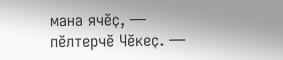мана ячӗҫ, — пӗлтерчӗ Чӗкеҫ. —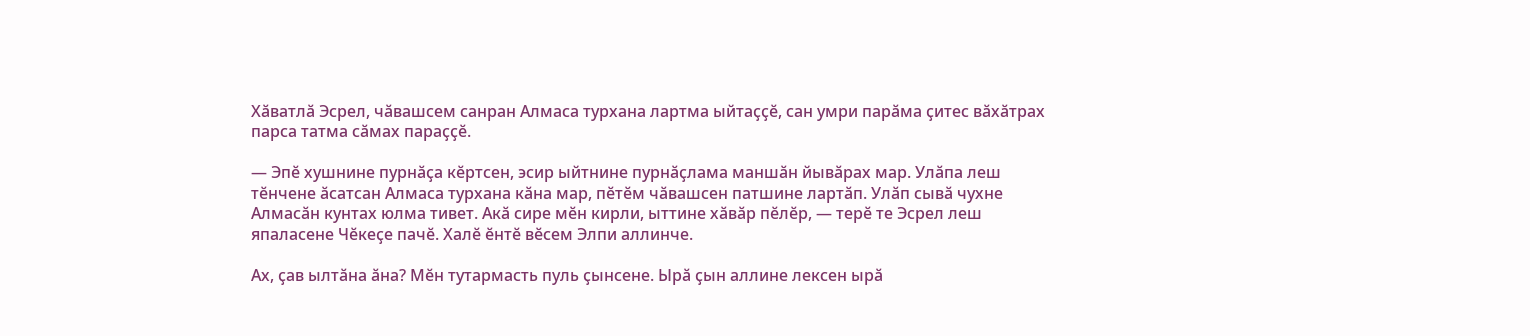Хӑватлӑ Эсрел, чӑвашсем санран Алмаса турхана лартма ыйтаҫҫӗ, сан умри парӑма ҫитес вӑхӑтрах парса татма сӑмах параҫҫӗ.

— Эпӗ хушнине пурнӑҫа кӗртсен, эсир ыйтнине пурнӑҫлама маншӑн йывӑрах мар. Улӑпа леш тӗнчене ӑсатсан Алмаса турхана кӑна мар, пӗтӗм чӑвашсен патшине лартӑп. Улӑп сывӑ чухне Алмасӑн кунтах юлма тивет. Акӑ сире мӗн кирли, ыттине хӑвӑр пӗлӗр, — терӗ те Эсрел леш япаласене Чӗкеҫе пачӗ. Халӗ ӗнтӗ вӗсем Элпи аллинче.

Ах, ҫав ылтӑна ӑна? Мӗн тутармасть пуль ҫынсене. Ырӑ ҫын аллине лексен ырӑ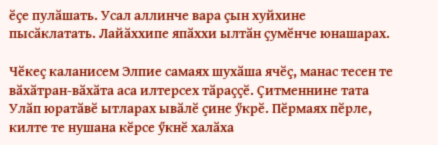ӗҫе пулӑшать. Усал аллинче вара ҫын хуйхине пысӑклатать. Лайӑххипе япӑххи ылтӑн ҫумӗнче юнашарах.

Чӗкеҫ каланисем Элпие самаях шухӑша ячӗҫ, манас тесен те вӑхӑтран-вӑхӑта аса илтерсех тӑраҫҫӗ. Ҫитменнине тата Улӑп юратӑвӗ ытларах ывӑлӗ ҫине ӳкрӗ. Пӗрмаях пӗрле, килте те нушана кӗрсе ӳкнӗ халӑха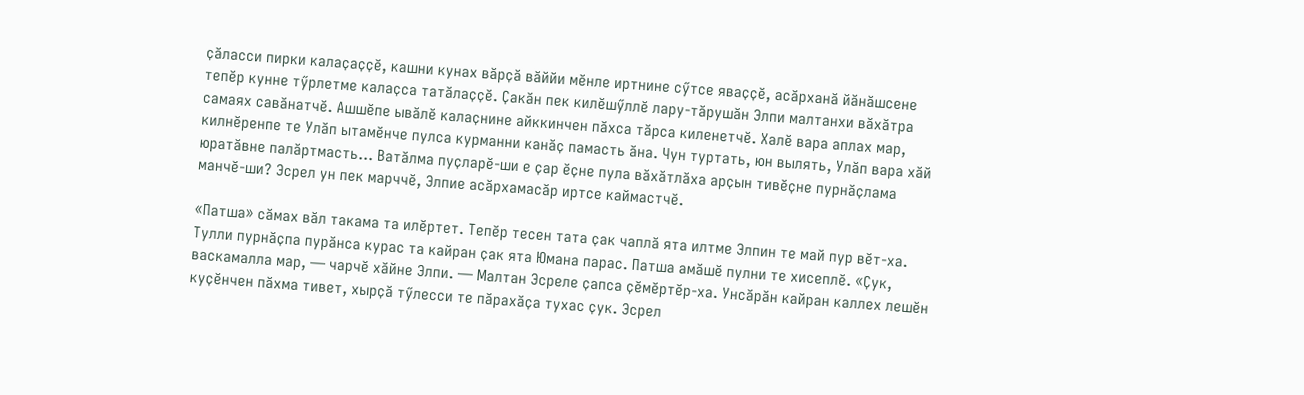ҫӑласси пирки калаҫаҫҫӗ, кашни кунах вӑрҫӑ вӑййи мӗнле иртнине сӳтсе яваҫҫӗ, асӑрханӑ йӑнӑшсене тепӗр кунне тӳрлетме калаҫса татӑлаҫҫӗ. Ҫакӑн пек килӗшӳллӗ лару-тӑрушӑн Элпи малтанхи вӑхӑтра самаях савӑнатчӗ. Ашшӗпе ывӑлӗ калаҫнине айккинчен пӑхса тӑрса киленетчӗ. Халӗ вара аплах мар, килнӗренпе те Улӑп ытамӗнче пулса курманни канӑҫ памасть ӑна. Чун туртать, юн вылять, Улӑп вара хӑй юратӑвне палӑртмасть… Ватӑлма пуҫларӗ-ши е ҫар ӗҫне пула вӑхӑтлӑха арҫын тивӗҫне пурнӑҫлама манчӗ-ши? Эсрел ун пек марччӗ, Элпие асӑрхамасӑр иртсе каймастчӗ.

«Патша» сӑмах вӑл такама та илӗртет. Тепӗр тесен тата ҫак чаплӑ ята илтме Элпин те май пур вӗт-ха. Тулли пурнӑҫпа пурӑнса курас та кайран ҫак ята Юмана парас. Патша амӑшӗ пулни те хисеплӗ. «Ҫук, васкамалла мар, — чарчӗ хӑйне Элпи. — Малтан Эсреле ҫапса ҫӗмӗртӗр-ха. Унсӑрӑн кайран каллех лешӗн куҫӗнчен пӑхма тивет, хырҫӑ тӳлесси те пӑрахӑҫа тухас ҫук. Эсрел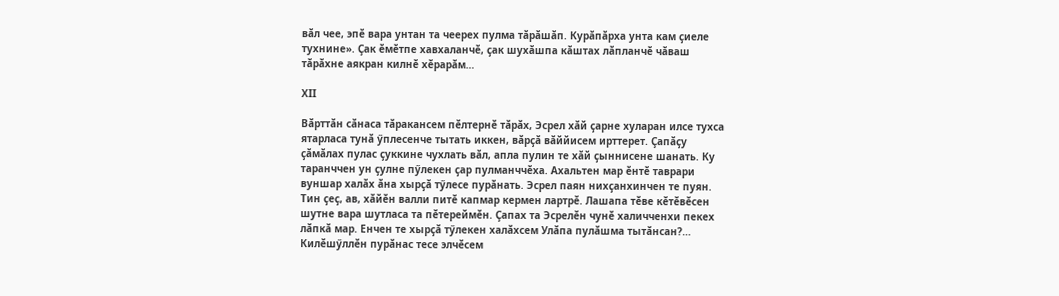вӑл чее, эпӗ вара унтан та чеерех пулма тӑрӑшӑп. Курӑпӑрха унта кам ҫиеле тухнине». Ҫак ӗмӗтпе хавхаланчӗ, ҫак шухӑшпа кӑштах лӑпланчӗ чӑваш тӑрӑхне аякран килнӗ хӗрарӑм…

ХII

Вӑрттӑн сӑнаса тӑракансем пӗлтернӗ тӑрӑх, Эсрел хӑй ҫарне хуларан илсе тухса ятарласа тунӑ ӳплесенче тытать иккен, вӑрҫӑ вӑййисем ирттерет. Ҫапӑҫу ҫӑмӑлах пулас ҫуккине чухлать вӑл, апла пулин те хӑй ҫыннисене шанать. Ку таранччен ун ҫулне пӳлекен ҫар пулманччӗха. Ахальтен мар ӗнтӗ таврари вуншар халӑх ӑна хырҫӑ тӳлесе пурӑнать. Эсрел паян нихҫанхинчен те пуян. Тин ҫеҫ, ав, хӑйӗн валли питӗ капмар кермен лартрӗ. Лашапа тӗве кӗтӗвӗсен шутне вара шутласа та пӗтереймӗн. Ҫапах та Эсрелӗн чунӗ халичченхи пекех лӑпкӑ мар. Енчен те хырҫӑ тӳлекен халӑхсем Улӑпа пулӑшма тытӑнсан?… Килӗшӳллӗн пурӑнас тесе элчӗсем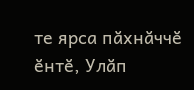те ярса пӑхнӑччӗ ӗнтӗ, Улӑп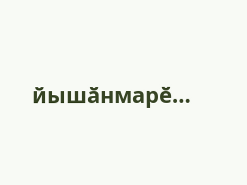йышӑнмарӗ…